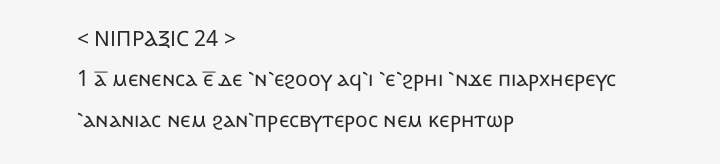< ⲚⲒⲠⲢⲀⲜⲒⲤ 24 >
1 ⲁ̅ ⲙⲉⲛⲉⲛⲥⲁ ⲉ̅ ⲇⲉ ⳿ⲛ⳿ⲉϩⲟⲟⲩ ⲁϥ⳿ⲓ ⳿ⲉ⳿ϩⲣⲏⲓ ⳿ⲛϫⲉ ⲡⲓⲁⲣⲭⲏⲉⲣⲉⲩⲥ ⳿ⲁⲛⲁⲛⲓⲁⲥ ⲛⲉⲙ ϩⲁⲛ⳿ⲡⲣⲉⲥⲃⲩⲧⲉⲣⲟⲥ ⲛⲉⲙ ⲕⲉⲣⲏⲧⲱⲣ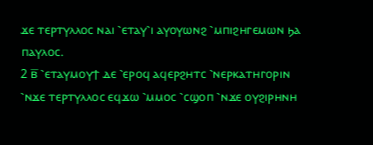ϫⲉ ⲧⲉⲣⲧⲩⲗⲗⲟⲥ ⲛⲁⲓ ⳿ⲉⲧⲁⲩ⳿ⲓ ⲁⲩⲟⲩⲱⲛϩ ⳿ⲙⲡⲓϩⲏⲅⲉⲙⲱⲛ ϧⲁ ⲡⲁⲩⲗⲟⲥ.
2 ⲃ̅ ⳿ⲉⲧⲁⲩⲙⲟⲩϯ ⲇⲉ ⳿ⲉⲣⲟϥ ⲁϥⲉⲣϩⲏⲧⲥ ⳿ⲛⲉⲣⲕⲁⲧⲏⲅⲟⲣⲓⲛ ⳿ⲛϫⲉ ⲧⲉⲣⲧⲩⲗⲗⲟⲥ ⲉϥϫⲱ ⳿ⲙⲙⲟⲥ ⳿ⲥϣⲟⲡ ⳿ⲛϫⲉ ⲟⲩϩⲓⲣⲏⲛⲏ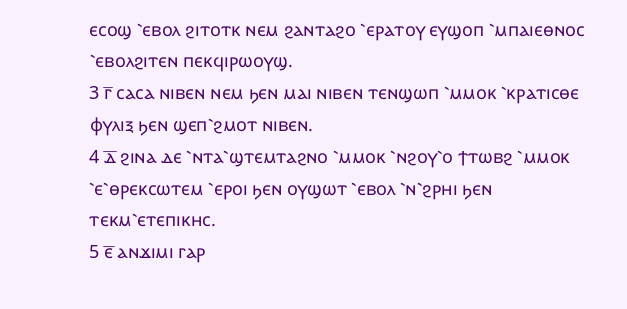ⲉⲥⲟϣ ⳿ⲉⲃⲟⲗ ϩⲓⲧⲟⲧⲕ ⲛⲉⲙ ϩⲁⲛⲧⲁϩⲟ ⳿ⲉⲣⲁⲧⲟⲩ ⲉⲩϣⲟⲡ ⳿ⲙⲡⲁⲓⲉⲑⲛⲟⲥ ⳿ⲉⲃⲟⲗϩⲓⲧⲉⲛ ⲡⲉⲕϥⲓⲣⲱⲟⲩϣ.
3 ⲅ̅ ⲥⲁⲥⲁ ⲛⲓⲃⲉⲛ ⲛⲉⲙ ϧⲉⲛ ⲙⲁⲓ ⲛⲓⲃⲉⲛ ⲧⲉⲛϣⲱⲡ ⳿ⲙⲙⲟⲕ ⳿ⲕⲣⲁⲧⲓⲥⲑⲉ ⲫⲩⲗⲓⲝ ϧⲉⲛ ϣⲉⲡ⳿ϩⲙⲟⲧ ⲛⲓⲃⲉⲛ.
4 ⲇ̅ ϩⲓⲛⲁ ⲇⲉ ⳿ⲛⲧⲁ⳿ϣⲧⲉⲙⲧⲁϩⲛⲟ ⳿ⲙⲙⲟⲕ ⳿ⲛϩⲟⲩ⳿ⲟ ϯⲧⲱⲃϩ ⳿ⲙⲙⲟⲕ ⳿ⲉ⳿ⲑⲣⲉⲕⲥⲱⲧⲉⲙ ⳿ⲉⲣⲟⲓ ϧⲉⲛ ⲟⲩϣⲱⲧ ⳿ⲉⲃⲟⲗ ⳿ⲛ⳿ϩⲣⲏⲓ ϧⲉⲛ ⲧⲉⲕⲙ⳿ⲉⲧⲉⲡⲓⲕⲏⲥ.
5 ⲉ̅ ⲁⲛϫⲓⲙⲓ ⲅⲁⲣ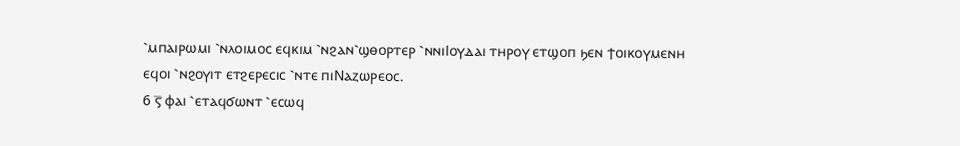⳿ⲙⲡⲁⲓⲣⲱⲙⲓ ⳿ⲛⲗⲟⲓⲙⲟⲥ ⲉϥⲕⲓⲙ ⳿ⲛϩⲁⲛ⳿ϣⲑⲟⲣⲧⲉⲣ ⳿ⲛⲛⲓⲒⲟⲩⲇⲁⲓ ⲧⲏⲣⲟⲩ ⲉⲧϣⲟⲡ ϧⲉⲛ ϯⲟⲓⲕⲟⲩⲙⲉⲛⲏ ⲉϥⲟⲓ ⳿ⲛϩⲟⲩⲓⲧ ⲉⲧϩⲉⲣⲉⲥⲓⲥ ⳿ⲛⲧⲉ ⲡⲓⲚⲁⲍⲱⲣⲉⲟⲥ.
6 ⲋ̅ ⲫⲁⲓ ⳿ⲉⲧⲁϥϭⲱⲛⲧ ⳿ⲉⲥⲱϥ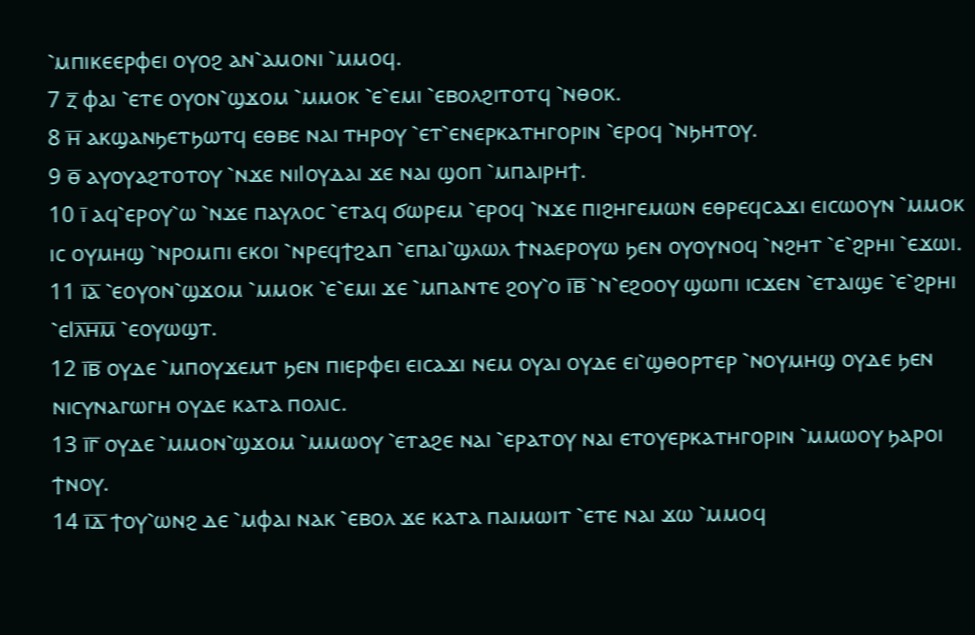⳿ⲙⲡⲓⲕⲉⲉⲣⲫⲉⲓ ⲟⲩⲟϩ ⲁⲛ⳿ⲁⲙⲟⲛⲓ ⳿ⲙⲙⲟϥ.
7 ⲍ̅ ⲫⲁⲓ ⳿ⲉⲧⲉ ⲟⲩⲟⲛ⳿ϣϫⲟⲙ ⳿ⲙⲙⲟⲕ ⳿ⲉ⳿ⲉⲙⲓ ⳿ⲉⲃⲟⲗϩⲓⲧⲟⲧϥ ⳿ⲛⲑⲟⲕ.
8 ⲏ̅ ⲁⲕϣⲁⲛϧⲉⲧϧⲱⲧϥ ⲉⲑⲃⲉ ⲛⲁⲓ ⲧⲏⲣⲟⲩ ⳿ⲉⲧ⳿ⲉⲛⲉⲣⲕⲁⲧⲏⲅⲟⲣⲓⲛ ⳿ⲉⲣⲟϥ ⳿ⲛϧⲏⲧⲟⲩ.
9 ⲑ̅ ⲁⲩⲟⲩⲁϩⲧⲟⲧⲟⲩ ⳿ⲛϫⲉ ⲛⲓⲒⲟⲩⲇⲁⲓ ϫⲉ ⲛⲁⲓ ϣⲟⲡ ⳿ⲙⲡⲁⲓⲣⲏϯ.
10 ⲓ̅ ⲁϥ⳿ⲉⲣⲟⲩ⳿ⲱ ⳿ⲛϫⲉ ⲡⲁⲩⲗⲟⲥ ⳿ⲉⲧⲁϥ ϭⲱⲣⲉⲙ ⳿ⲉⲣⲟϥ ⳿ⲛϫⲉ ⲡⲓϩⲏⲅⲉⲙⲱⲛ ⲉⲑⲣⲉϥⲥⲁϫⲓ ⲉⲓⲥⲱⲟⲩⲛ ⳿ⲙⲙⲟⲕ ⲓⲥ ⲟⲩⲙⲏϣ ⳿ⲛⲣⲟⲙⲡⲓ ⲉⲕⲟⲓ ⳿ⲛⲣⲉϥϯϩⲁⲡ ⳿ⲉⲡⲁⲓ⳿ϣⲗⲱⲗ ϯⲛⲁⲉⲣⲟⲩⲱ ϧⲉⲛ ⲟⲩⲟⲩⲛⲟϥ ⳿ⲛϩⲏⲧ ⳿ⲉ⳿ϩⲣⲏⲓ ⳿ⲉϫⲱⲓ.
11 ⲓ̅ⲁ̅ ⳿ⲉⲟⲩⲟⲛ⳿ϣϫⲟⲙ ⳿ⲙⲙⲟⲕ ⳿ⲉ⳿ⲉⲙⲓ ϫⲉ ⳿ⲙⲡⲁⲛⲧⲉ ϩⲟⲩ⳿ⲟ ⲓ̅ⲃ̅ ⳿ⲛ⳿ⲉϩⲟⲟⲩ ϣⲱⲡⲓ ⲓⲥϫⲉⲛ ⳿ⲉⲧⲁⲓϣⲉ ⳿ⲉ⳿ϩⲣⲏⲓ ⳿ⲉⲒⲗ̅ⲏ̅ⲙ̅ ⳿ⲉⲟⲩⲱϣⲧ.
12 ⲓ̅ⲃ̅ ⲟⲩⲇⲉ ⳿ⲙⲡⲟⲩϫⲉⲙⲧ ϧⲉⲛ ⲡⲓⲉⲣⲫⲉⲓ ⲉⲓⲥⲁϫⲓ ⲛⲉⲙ ⲟⲩⲁⲓ ⲟⲩⲇⲉ ⲉⲓ⳿ϣⲑⲟⲣⲧⲉⲣ ⳿ⲛⲟⲩⲙⲏϣ ⲟⲩⲇⲉ ϧⲉⲛ ⲛⲓⲥⲩⲛⲁⲅⲱⲅⲏ ⲟⲩⲇⲉ ⲕⲁⲧⲁ ⲡⲟⲗⲓⲥ.
13 ⲓ̅ⲅ̅ ⲟⲩⲇⲉ ⳿ⲙⲙⲟⲛ⳿ϣϫⲟⲙ ⳿ⲙⲙⲱⲟⲩ ⳿ⲉⲧⲁϩⲉ ⲛⲁⲓ ⳿ⲉⲣⲁⲧⲟⲩ ⲛⲁⲓ ⲉⲧⲟⲩⲉⲣⲕⲁⲧⲏⲅⲟⲣⲓⲛ ⳿ⲙⲙⲱⲟⲩ ϧⲁⲣⲟⲓ ϯⲛⲟⲩ.
14 ⲓ̅ⲇ̅ ϯⲟⲩ⳿ⲱⲛϩ ⲇⲉ ⳿ⲙⲫⲁⲓ ⲛⲁⲕ ⳿ⲉⲃⲟⲗ ϫⲉ ⲕⲁⲧⲁ ⲡⲁⲓⲙⲱⲓⲧ ⳿ⲉⲧⲉ ⲛⲁⲓ ϫⲱ ⳿ⲙⲙⲟϥ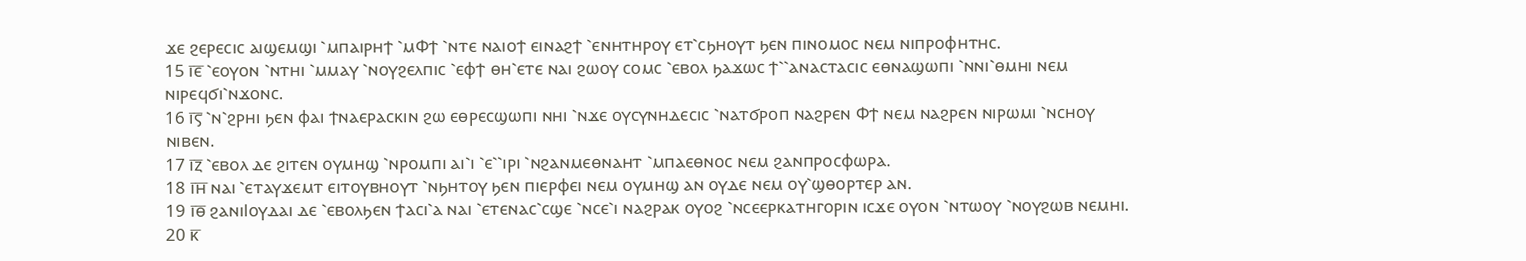ϫⲉ ϩⲉⲣⲉⲥⲓⲥ ⲁⲓϣⲉⲙϣⲓ ⳿ⲙⲡⲁⲓⲣⲏϯ ⳿ⲙⲪϯ ⳿ⲛⲧⲉ ⲛⲁⲓⲟϯ ⲉⲓⲛⲁϩϯ ⳿ⲉⲛⲏⲧⲏⲣⲟⲩ ⲉⲧ⳿ⲥϧⲏⲟⲩⲧ ϧⲉⲛ ⲡⲓⲛⲟⲙⲟⲥ ⲛⲉⲙ ⲛⲓⲡⲣⲟⲫⲏⲧⲏⲥ.
15 ⲓ̅ⲉ̅ ⳿ⲉⲟⲩⲟⲛ ⳿ⲛⲧⲏⲓ ⳿ⲙⲙⲁⲩ ⳿ⲛⲟⲩϩⲉⲗⲡⲓⲥ ⳿ⲉⲫϯ ⲑⲏ⳿ⲉⲧⲉ ⲛⲁⲓ ϩⲱⲟⲩ ⲥⲟⲙⲥ ⳿ⲉⲃⲟⲗ ϧⲁϫⲱⲥ ϯ⳿⳿ⲁⲛⲁⲥⲧⲁⲥⲓⲥ ⲉⲑⲛⲁϣⲱⲡⲓ ⳿ⲛⲛⲓ⳿ⲑⲙⲏⲓ ⲛⲉⲙ ⲛⲓⲣⲉϥϭⲓ⳿ⲛϫⲟⲛⲥ.
16 ⲓ̅ⲋ̅ ⳿ⲛ⳿ϩⲣⲏⲓ ϧⲉⲛ ⲫⲁⲓ ϯⲛⲁⲉⲣⲁⲥⲕⲓⲛ ϩⲱ ⲉⲑⲣⲉⲥϣⲱⲡⲓ ⲛⲏⲓ ⳿ⲛϫⲉ ⲟⲩⲥⲩⲛⲏⲇⲉⲥⲓⲥ ⳿ⲛⲁⲧϭⲣⲟⲡ ⲛⲁϩⲣⲉⲛ Ⲫϯ ⲛⲉⲙ ⲛⲁϩⲣⲉⲛ ⲛⲓⲣⲱⲙⲓ ⳿ⲛⲥⲏⲟⲩ ⲛⲓⲃⲉⲛ.
17 ⲓ̅ⲍ̅ ⳿ⲉⲃⲟⲗ ⲇⲉ ϩⲓⲧⲉⲛ ⲟⲩⲙⲏϣ ⳿ⲛⲣⲟⲙⲡⲓ ⲁⲓ⳿ⲓ ⳿ⲉ⳿⳿ⲓⲣⲓ ⳿ⲛϩⲁⲛⲙⲉⲑⲛⲁⲏⲧ ⳿ⲙⲡⲁⲉⲑⲛⲟⲥ ⲛⲉⲙ ϩⲁⲛⲡⲣⲟⲥⲫⲱⲣⲁ.
18 ⲓ̅ⲏ̅ ⲛⲁⲓ ⳿ⲉⲧⲁⲩϫⲉⲙⲧ ⲉⲓⲧⲟⲩⲃⲏⲟⲩⲧ ⳿ⲛϧⲏⲧⲟⲩ ϧⲉⲛ ⲡⲓⲉⲣⲫⲉⲓ ⲛⲉⲙ ⲟⲩⲙⲏϣ ⲁⲛ ⲟⲩⲇⲉ ⲛⲉⲙ ⲟⲩ⳿ϣⲑⲟⲣⲧⲉⲣ ⲁⲛ.
19 ⲓ̅ⲑ̅ ϩⲁⲛⲓⲒⲟⲩⲇⲁⲓ ⲇⲉ ⳿ⲉⲃⲟⲗϧⲉⲛ ϯⲁⲥⲓ⳿ⲁ ⲛⲁⲓ ⳿ⲉⲧⲉⲛⲁⲥ⳿ⲥϣⲉ ⳿ⲛⲥⲉ⳿ⲓ ⲛⲁϩⲣⲁⲕ ⲟⲩⲟϩ ⳿ⲛⲥⲉⲉⲣⲕⲁⲧⲏⲅⲟⲣⲓⲛ ⲓⲥϫⲉ ⲟⲩⲟⲛ ⳿ⲛⲧⲱⲟⲩ ⳿ⲛⲟⲩϩⲱⲃ ⲛⲉⲙⲏⲓ.
20 ⲕ̅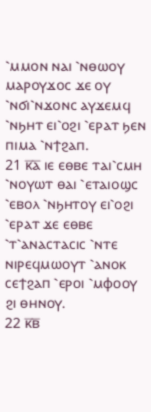⳿ⲙⲙⲟⲛ ⲛⲁⲓ ⳿ⲛⲑⲱⲟⲩ ⲙⲁⲣⲟⲩϫⲟⲥ ϫⲉ ⲟⲩ ⳿ⲛϭⲓ⳿ⲛϫⲟⲛⲥ ⲁⲩϫⲉⲙϥ ⳿ⲛϧⲏⲧ ⲉⲓ⳿ⲟϩⲓ ⳿ⲉⲣⲁⲧ ϧⲉⲛ ⲡⲓⲙⲁ ⳿ⲛϯϩⲁⲡ.
21 ⲕ̅ⲁ̅ ⲓⲉ ⲉⲑⲃⲉ ⲧⲁⲓ⳿ⲥⲙⲏ ⳿ⲛⲟⲩⲱⲧ ⲑⲁⲓ ⳿ⲉⲧⲁⲓⲟϣⲥ ⳿ⲉⲃⲟⲗ ⳿ⲛϧⲏⲧⲟⲩ ⲉⲓ⳿ⲟϩⲓ ⳿ⲉⲣⲁⲧ ϫⲉ ⲉⲑⲃⲉ ⳿ⲧ⳿ⲁⲛⲁⲥⲧⲁⲥⲓⲥ ⳿ⲛⲧⲉ ⲛⲓⲣⲉϥⲙⲱⲟⲩⲧ ⳿ⲁⲛⲟⲕ ⲥⲉϯϩⲁⲡ ⳿ⲉⲣⲟⲓ ⳿ⲙⲫⲟⲟⲩ ϩⲓ ⲑⲏⲛⲟⲩ.
22 ⲕ̅ⲃ̅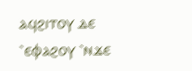ⲁϥϩⲓⲧⲟⲩ ⲇⲉ ⳿ⲉⲫⲁϩⲟⲩ ⳿ⲛϫⲉ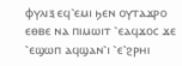ⲫⲩⲗⲓⲝ ⲉϥ⳿ⲉⲙⲓ ϧⲉⲛ ⲟⲩⲧⲁϫⲣⲟ ⲉⲑⲃⲉ ⲛⲁ ⲡⲓⲙⲱⲓⲧ ⳿ⲉⲁϥϫⲟⲥ ϫⲉ ⳿ⲉϣⲱⲡ ⲁϥϣⲁⲛ⳿ⲓ ⳿ⲉ⳿ϩⲣⲏⲓ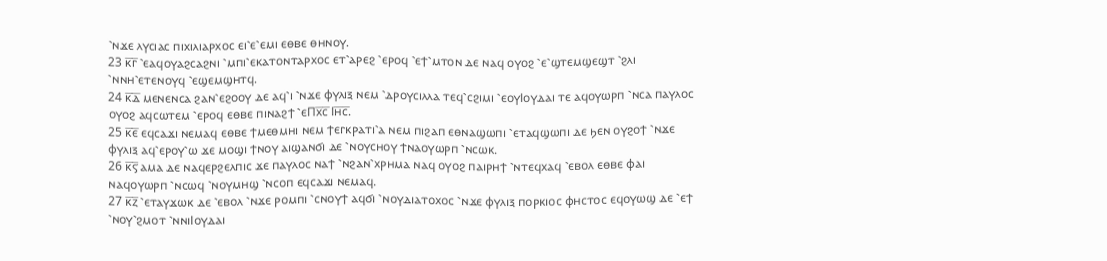⳿ⲛϫⲉ ⲗⲩⲥⲓⲁⲥ ⲡⲓⲭⲓⲗⲓⲁⲣⲭⲟⲥ ⲉⲓ⳿ⲉ⳿ⲉⲙⲓ ⲉⲑⲃⲉ ⲑⲏⲛⲟⲩ.
23 ⲕ̅ⲅ̅ ⳿ⲉⲁϥⲟⲩⲁϩⲥⲁϩⲛⲓ ⳿ⲙⲡⲓ⳿ⲉⲕⲁⲧⲟⲛⲧⲁⲣⲭⲟⲥ ⲉⲧ⳿ⲁⲣⲉϩ ⳿ⲉⲣⲟϥ ⳿ⲉϯ⳿ⲙⲧⲟⲛ ⲇⲉ ⲛⲁϥ ⲟⲩⲟϩ ⳿ⲉ⳿ϣⲧⲉⲙϣⲉϣⲧ ⳿ϩⲗⲓ ⳿ⲛⲛⲏ⳿ⲉⲧⲉⲛⲟⲩϥ ⳿ⲉϣⲉⲙϣⲏⲧϥ.
24 ⲕ̅ⲇ̅ ⲙⲉⲛⲉⲛⲥⲁ ϩⲁⲛ⳿ⲉϩⲟⲟⲩ ⲇⲉ ⲁϥ⳿ⲓ ⳿ⲛϫⲉ ⲫⲩⲗⲓⲝ ⲛⲉⲙ ⳿ⲇⲣⲟⲩⲥⲓⲗⲗⲁ ⲧⲉϥ⳿ⲥϩⲓⲙⲓ ⳿ⲉⲟⲩⲒⲟⲩⲇⲁⲓ ⲧⲉ ⲁϥⲟⲩⲱⲣⲡ ⳿ⲛⲥⲁ ⲡⲁⲩⲗⲟⲥ ⲟⲩⲟϩ ⲁϥⲥⲱⲧⲉⲙ ⳿ⲉⲣⲟϥ ⲉⲑⲃⲉ ⲡⲓⲛⲁϩϯ ⳿ⲉⲠⲭ̅ⲥ̅ Ⲓⲏ̅ⲥ̅.
25 ⲕ̅ⲉ̅ ⲉϥⲥⲁϫⲓ ⲛⲉⲙⲁϥ ⲉⲑⲃⲉ ϯⲙⲉⲑⲙⲏⲓ ⲛⲉⲙ ϯⲉⲅⲕⲣⲁⲧⲓ⳿ⲁ ⲛⲉⲙ ⲡⲓϩⲁⲡ ⲉⲑⲛⲁϣⲱⲡⲓ ⳿ⲉⲧⲁϥϣⲱⲡⲓ ⲇⲉ ϧⲉⲛ ⲟⲩϩⲟϯ ⳿ⲛϫⲉ ⲫⲩⲗⲓⲝ ⲁϥ⳿ⲉⲣⲟⲩ⳿ⲱ ϫⲉ ⲙⲟϣⲓ ϯⲛⲟⲩ ⲁⲓϣⲁⲛϭⲓ ⲇⲉ ⳿ⲛⲟⲩⲥⲏⲟⲩ ϯⲛⲁⲟⲩⲱⲣⲡ ⳿ⲛⲥⲱⲕ.
26 ⲕ̅ⲋ̅ ⲁⲙⲁ ⲇⲉ ⲛⲁϥⲉⲣϩⲉⲗⲡⲓⲥ ϫⲉ ⲡⲁⲩⲗⲟⲥ ⲛⲁϯ ⳿ⲛϩⲁⲛ⳿ⲭⲣⲏⲙⲁ ⲛⲁϥ ⲟⲩⲟϩ ⲡⲁⲓⲣⲏϯ ⳿ⲛⲧⲉϥⲭⲁϥ ⳿ⲉⲃⲟⲗ ⲉⲑⲃⲉ ⲫⲁⲓ ⲛⲁϥⲟⲩⲱⲣⲡ ⳿ⲛⲥⲱϥ ⳿ⲛⲟⲩⲙⲏϣ ⳿ⲛⲥⲟⲡ ⲉϥⲥⲁϫⲓ ⲛⲉⲙⲁϥ.
27 ⲕ̅ⲍ̅ ⳿ⲉⲧⲁⲩϫⲱⲕ ⲇⲉ ⳿ⲉⲃⲟⲗ ⳿ⲛϫⲉ ⲣⲟⲙⲡⲓ ⳿ⲥⲛⲟⲩϯ ⲁϥϭⲓ ⳿ⲛⲟⲩⲇⲓⲁⲧⲟⲭⲟⲥ ⳿ⲛϫⲉ ⲫⲩⲗⲓⲝ ⲡⲟⲣⲕⲓⲟⲥ ⲫⲏⲥⲧⲟⲥ ⲉϥⲟⲩⲱϣ ⲇⲉ ⳿ⲉϯ ⳿ⲛⲟⲩ⳿ϩⲙⲟⲧ ⳿ⲛⲛⲓⲒⲟⲩⲇⲁⲓ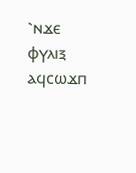⳿ⲛϫⲉ ⲫⲩⲗⲓⲝ ⲁϥⲥⲱϫⲡ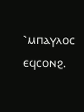⳿ⲙⲡⲁⲩⲗⲟⲥ ⲉϥⲥⲟⲛϩ.